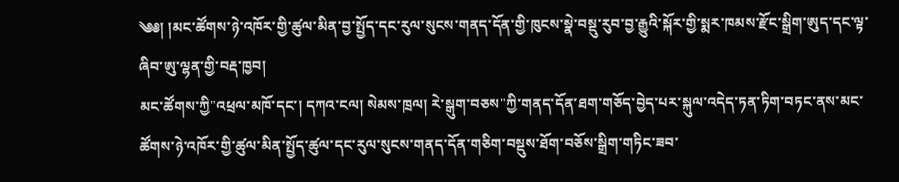༄༅། །མང་ཚོགས་ཉེ་འཁོར་གྱི་ཚུལ་མིན་བྱ་སྤྱོད་དང་རུལ་སུངས་གནད་དོན་གྱི་ཁུངས་སྣེ་བསྡུ་རུབ་བྱ་རྒྱུའི་སྐོར་གྱི་སྨར་ཁམས་རྫོང་སྒྲིག་ཨུད་དང་ལྟ་ཞིབ་ཨུ་ལྷན་གྱི་བརྡ་ཁྱབ།
མང་ཚོགས་ཀྱི"འཕྲལ་མཁོ་དང་། དཀའ་ངལ། སེམས་ཁྲལ། རེ་སྒུག་བཅས"ཀྱི་གནད་དོན་ཐག་གཅོད་བྱེད་པར་སྐུལ་འདེད་ཏན་ཏིག་བཏང་ནས་མང་ཚོགས་ཉེ་འཁོར་གྱི་ཚུལ་མིན་སྤྱོད་ཚུལ་དང་རུལ་སུངས་གནད་དོན་གཅིག་བསྡུས་ཐོག་བཅོས་སྒྲིག་གཏིང་ཟབ་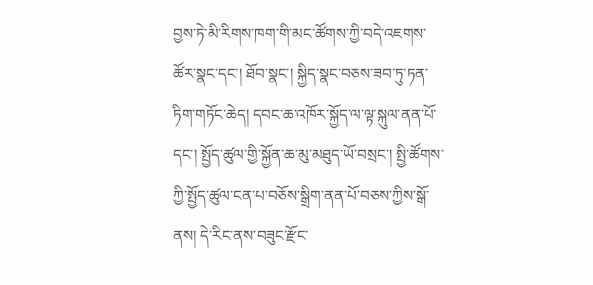བྱས་ཏེ་མི་རིགས་ཁག་གི་མང་ཚོགས་ཀྱི་བདེ་འཇགས་ཚོར་སྣང་དང་། ཐོབ་སྣང་། སྐྱིད་སྣང་བཅས་ཟབ་ཏུ་ཏན་ཏིག་གཏོང་ཆེད། དབང་ཆ་འཁོར་སྐྱོད་ལ་ལྟ་སྐུལ་ནན་པོ་དང་། སྤྱོད་ཚུལ་གྱི་སྐྱོན་ཆ་མུ་མཐུད་ཡོ་བསྲང་། སྤྱི་ཚོགས་ཀྱི་སྤྱོད་ཚུལ་ངན་པ་བཅོས་སྒྲིག་ནན་པོ་བཅས་ཀྱིས་སྒོ་ནས། དེ་རིང་ནས་བཟུང་རྫོང་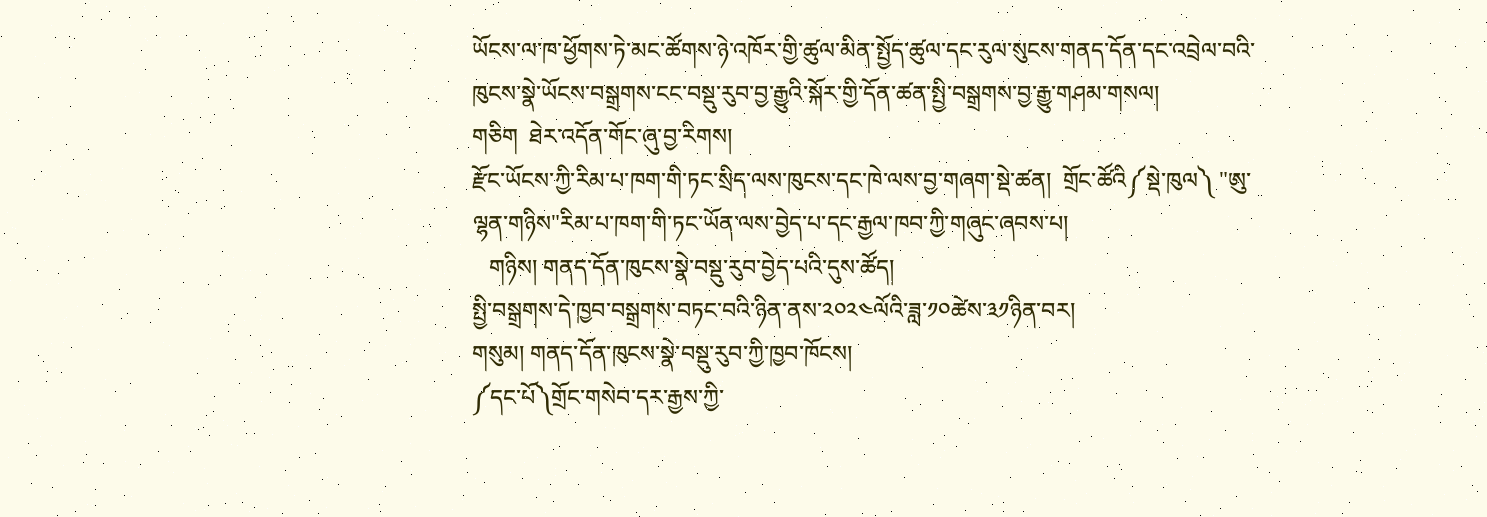ཡོངས་ལ་ཁ་ཕྱོགས་ཏེ་མང་ཚོགས་ཉེ་འཁོར་གྱི་ཚུལ་མིན་སྤྱོད་ཚུལ་དང་རུལ་སུངས་གནད་དོན་དང་འབྲེལ་བའི་ཁུངས་སྣེ་ཡོངས་བསྒྲགས་ངང་བསྡུ་རུབ་བྱ་རྒྱུའི་སྐོར་གྱི་དོན་ཚན་སྤྱི་བསྒྲགས་བྱ་རྒྱུ་གཤམ་གསལ།
གཅིག  ཐེར་འདོན་གོང་ཞུ་བྱ་རིགས།
རྫོང་ཡོངས་ཀྱི་རིམ་པ་ཁག་གི་ཏང་སྲིད་ལས་ཁུངས་དང་ཁེ་ལས་བྱ་གཞག་སྡེ་ཚན།  གྲོང་ཚོའི༼སྡེ་ཁུལ༽ "ཨུ་ལྷན་གཉིས"རིམ་པ་ཁག་གི་ཏང་ཡོན་ལས་བྱེད་པ་དང་རྒྱལ་ཁབ་ཀྱི་གཞུང་ཞབས་པ།
   གཉིས། གནད་དོན་ཁུངས་སྣེ་བསྡུ་རུབ་བྱེད་པའི་དུས་ཚོད།
སྤྱི་བསྒྲགས་དེ་ཁྱབ་བསྒྲགས་བཏང་བའི་ཉིན་ནས་༢༠༢༤ལོའི་ཟླ་༡༠ཚེས་༣༡ཉིན་བར།
གསུམ། གནད་དོན་ཁུངས་སྣེ་བསྡུ་རུབ་ཀྱི་ཁྱབ་ཁོངས།
༼དང་པོ༽གྲོང་གསེབ་དར་རྒྱས་ཀྱི་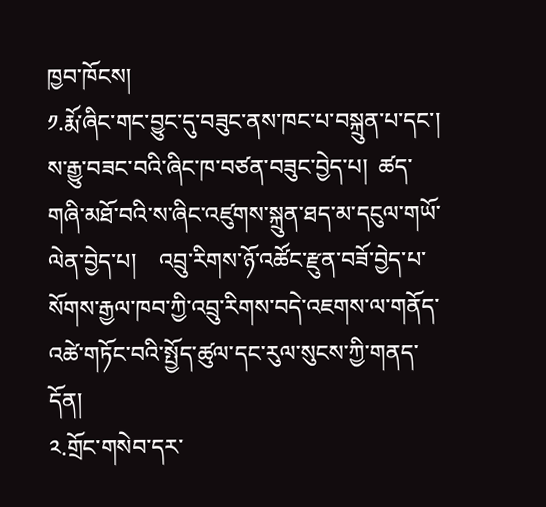ཁྱབ་ཁོངས།
༡.རྨོ་ཞིང་གང་བྱུང་དུ་བཟུང་ནས་ཁང་པ་བསྐྲུན་པ་དང་།  ས་རྒྱུ་བཟང་བའི་ཞིང་ཁ་བཙན་བཟུང་བྱེད་པ།  ཚད་གཞི་མཐོ་བའི་ས་ཞིང་འཛུགས་སྐྲུན་ཐད་མ་དངུལ་གཡོ་ལེན་བྱེད་པ།    འབྲུ་རིགས་ཉོ་འཚོང་རྫུན་བཟོ་བྱེད་པ་སོགས་རྒྱལ་ཁབ་ཀྱི་འབྲུ་རིགས་བདེ་འཇགས་ལ་གནོད་འཚེ་གཏོང་བའི་སྤྱོད་ཚུལ་དང་རུལ་སུངས་ཀྱི་གནད་དོན།
༢.གྲོང་གསེབ་དར་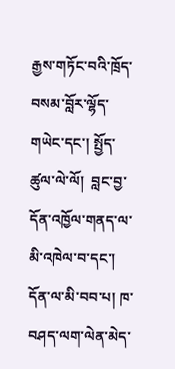རྒྱས་གཏོང་བའི་ཁྲོད་བསམ་བློར་ལྷོད་གཡེང་དང་། སྤྱོད་ཚུལ་ལེ་ལོ།  བླང་བྱ་དོན་འཁྱོལ་གནད་ལ་མི་འཁེལ་བ་དང་། དོན་ལ་མི་བབ་པ། ཁ་བཤད་ལག་ལེན་མེད་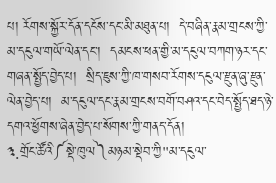པ། རོགས་སྐྱོར་དོན་དངོས་དང་མི་མཐུན་པ།  དེ་བཞིན་རྣམ་གྲངས་ཀྱི་མ་དངུལ་གཡོ་ལེན་དང་།  དམངས་ཕན་གྱི་མ་དངུལ་བཀག་ཉར་དང་གཞན་སྤྱོད་བྱེད་པ།  སྲིད་ཇུས་ཀྱི་ཁ་གསབ་རོགས་དངུལ་རྫུན་ཞུ་རྫུན་ལེན་བྱེད་པ།  མ་དངུལ་དང་རྣམ་གྲངས་བགོ་བཤའ་དང་བེད་སྤྱོད་ཐད་ཉེ་དགའ་ཕྱོགས་ཞེན་བྱེད་པ་སོགས་ཀྱི་གནད་དོན།
༣.གྲོང་ཚོའི༼སྡེ་ཁུལ༽མཉམ་སྡེབ་ཀྱི"མ་དངུལ་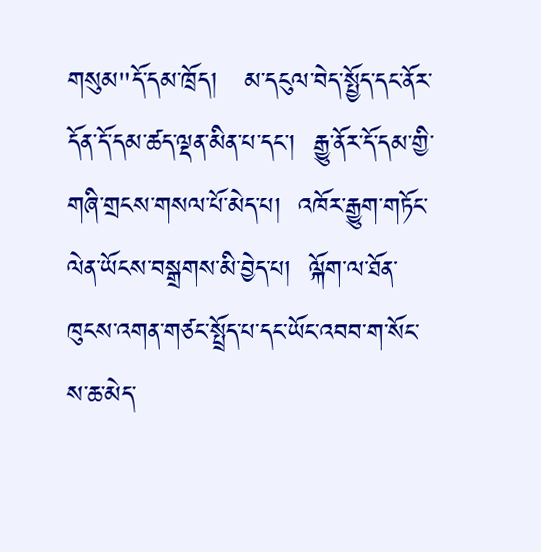གསུམ"དོ་དམ་ཁྲོད།   མ་དངུལ་བེད་སྤྱོད་དང་ནོར་དོན་དོ་དམ་ཚད་ལྡན་མིན་པ་དང་།  རྒྱུ་ནོར་དོ་དམ་གྱི་གཞི་གྲངས་གསལ་པོ་མེད་པ།  འཁོར་རྒྱུག་གཏོང་ལེན་ཡོངས་བསྒྲགས་མི་བྱེད་པ།  ལྐོག་ལ་ཐོན་ཁུངས་འགན་གཙང་སྤྲོད་པ་དང་ཡོང་འབབ་ག་སོང་ས་ཆ་མེད་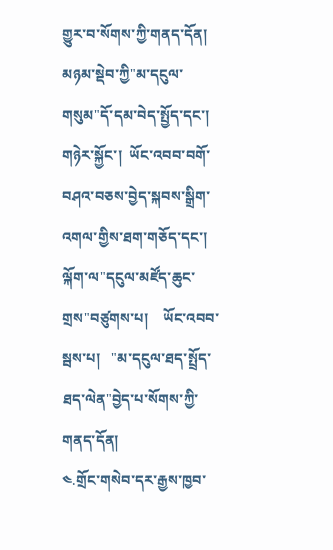གྱུར་བ་སོགས་ཀྱི་གནད་དོན།  མཉམ་སྡེབ་ཀྱི"མ་དངུལ་གསུམ"དོ་དམ་བེད་སྤྱོད་དང་།    གཉེར་སྐྱོང་།  ཡོང་འབབ་བགོ་བཤའ་བཅས་བྱེད་སྐབས་སྒྲིག་འགལ་གྱིས་ཐག་གཅོད་དང་། ལྐོག་ལ"དངུལ་མཛོད་ཆུང་གྲས"བཙུགས་པ།    ཡོང་འབབ་སྦས་པ།   "མ་དངུལ་ཐད་སྤྲོད་ཐད་ལེན"བྱེད་པ་སོགས་ཀྱི་གནད་དོན།
༤.གྲོང་གསེབ་དར་རྒྱས་ཁྱབ་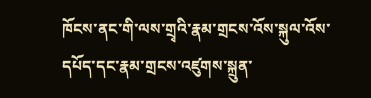ཁོངས་ནང་གི་ལས་གྲྭའི་རྣམ་གྲངས་འོས་སྐུལ་འོས་དཔོད་དང་རྣམ་གྲངས་འཛུགས་སྐྲུན་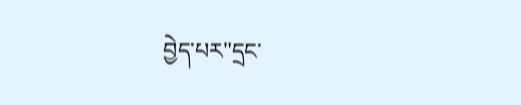བྱེད་པར"དྲང་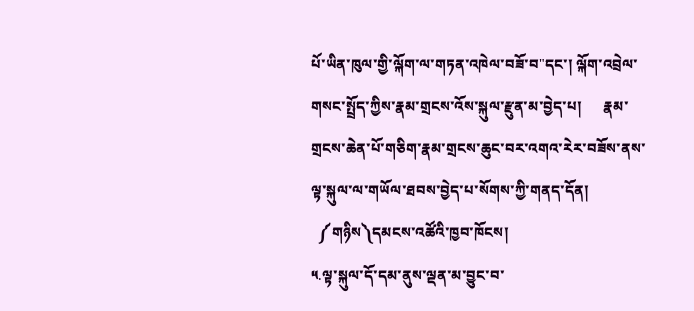པོ་ཡིན་ཁུལ་གྱི་ལྐོག་ལ་གཏན་འཁེལ་བཟོ་བ"དང་། ལྐོག་འབྲེལ་གསང་སྤྲོད་ཀྱིས་རྣམ་གྲངས་འོས་སྐུལ་རྫུན་མ་བྱེད་པ།      རྣམ་གྲངས་ཆེན་པོ་གཅིག་རྣམ་གྲངས་ཆུང་བར་འགའ་རེར་བཟོས་ནས་ལྟ་སྐུལ་ལ་གཡོལ་ཐབས་བྱེད་པ་སོགས་ཀྱི་གནད་དོན།
  ༼གཉིས༽དམངས་འཚོའི་ཁྱབ་ཁོངས།
༥.ལྟ་སྐུལ་དོ་དམ་ནུས་ལྡན་མ་བྱུང་བ་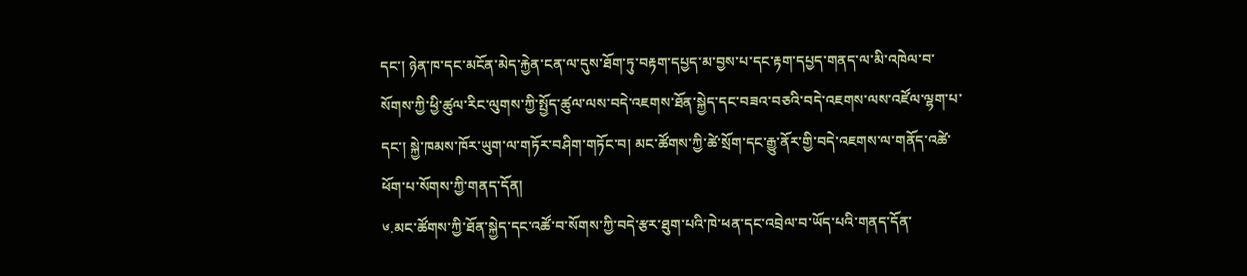དང་། ཉེན་ཁ་དང་མངོན་མེད་རྐྱེན་ངན་ལ་དུས་ཐོག་ཏུ་བརྟག་དཔྱད་མ་བྱས་པ་དང་རྟག་དཔྱད་གནད་ལ་མི་འཁེལ་བ་སོགས་ཀྱི་ཕྱི་ཚུལ་རིང་ལུགས་ཀྱི་སྤྱོད་ཚུལ་ལས་བདེ་འཇགས་ཐོན་སྐྱེད་དང་བཟའ་བཅའི་བདེ་འཇགས་ལས་འཛོལ་ལྷག་པ་དང་། སྐྱེ་ཁམས་ཁོར་ཡུག་ལ་གཏོར་བཤིག་གཏོང་བ། མང་ཚོགས་ཀྱི་ཚེ་སྲོག་དང་རྒྱུ་ནོར་གྱི་བདེ་འཇགས་ལ་གནོད་འཚེ་ཕོག་པ་སོགས་ཀྱི་གནད་དོན།
༦.མང་ཚོགས་ཀྱི་ཐོན་སྐྱེད་དང་འཚོ་བ་སོགས་ཀྱི་བདེ་རྩར་ཐུག་པའི་ཁེ་ཕན་དང་འབྲེལ་བ་ཡོད་པའི་གནད་དོན་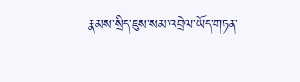རྣམས་སྲིད་ཇུས་སམ་འབྲེལ་ཡོད་གཏན་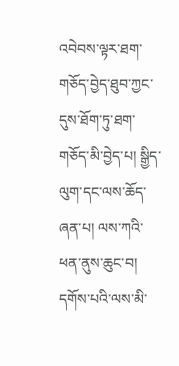འབེབས་ལྟར་ཐག་གཅོད་བྱེད་ཐུབ་ཀྱང་དུས་ཐོག་ཏུ་ཐག་གཅོད་མི་བྱེད་པ། སྒྱིད་ལུག་དང་ལས་ཆོད་ཞན་པ། ལས་ཀའི་ཕན་ནུས་ཆུང་བ། དགོས་པའི་ལས་མི་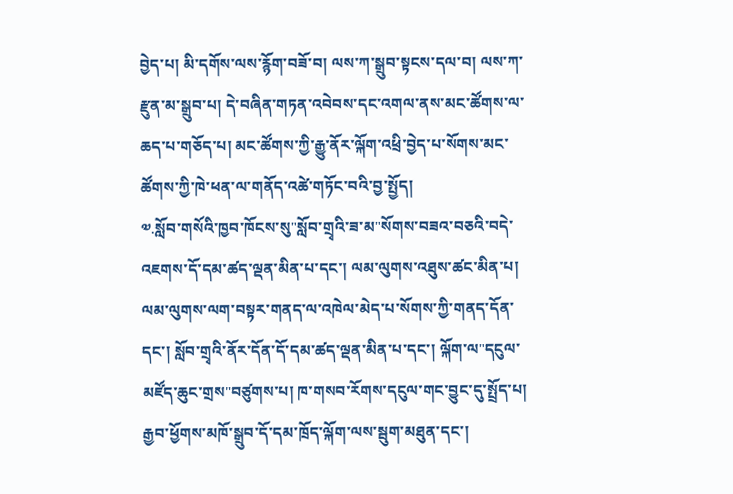བྱེད་པ། མི་དགོས་ལས་རྙོག་བཟོ་བ། ལས་ཀ་སྒྲུབ་སྟངས་དལ་བ། ལས་ཀ་རྫུན་མ་སྒྲུབ་པ། དེ་བཞིན་གཏན་འབེབས་དང་འགལ་ནས་མང་ཚོགས་ལ་ཆད་པ་གཅོད་པ། མང་ཚོགས་ཀྱི་རྒྱུ་ནོར་ལྐོག་འཕྲི་བྱེད་པ་སོགས་མང་ཚོགས་ཀྱི་ཁེ་ཕན་ལ་གནོད་འཚེ་གཏོང་བའི་བྱ་སྤྱོད།
༧.སློབ་གསོའི་ཁྱབ་ཁོངས་སུ"སློབ་གྲྭའི་ཟ་མ"སོགས་བཟའ་བཅའི་བདེ་འཇགས་དོ་དམ་ཚད་ལྡན་མིན་པ་དང་། ལམ་ལུགས་འཐུས་ཚང་མིན་པ། ལམ་ལུགས་ལག་བསྟར་གནད་ལ་འཁེལ་མེད་པ་སོགས་ཀྱི་གནད་དོན་དང་། སློབ་གྲྭའི་ནོར་དོན་དོ་དམ་ཚད་ལྡན་མིན་པ་དང་། ལྐོག་ལ"དངུལ་མཛོད་ཆུང་གྲས"བཙུགས་པ། ཁ་གསབ་རོགས་དངུལ་གང་བྱུང་དུ་སྤྲོད་པ། རྒྱབ་ཕྱོགས་མཁོ་སྒྲུབ་དོ་དམ་ཁྲོད་ལྐོག་ལས་སྦུག་མཐུན་དང་།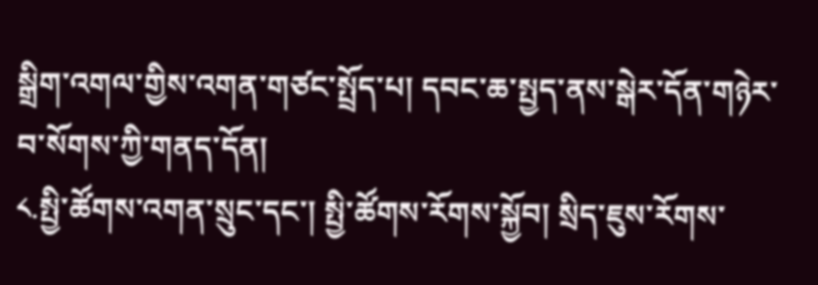སྒྲིག་འགལ་གྱིས་འགན་གཙང་སྤྲོད་པ། དབང་ཆ་སྤྱད་ནས་སྒེར་དོན་གཉེར་བ་སོགས་ཀྱི་གནད་དོན།
༨.སྤྱི་ཚོགས་འགན་སྲུང་དང་། སྤྱི་ཚོགས་རོགས་སྐྱོབ། སྲིད་ཇུས་རོགས་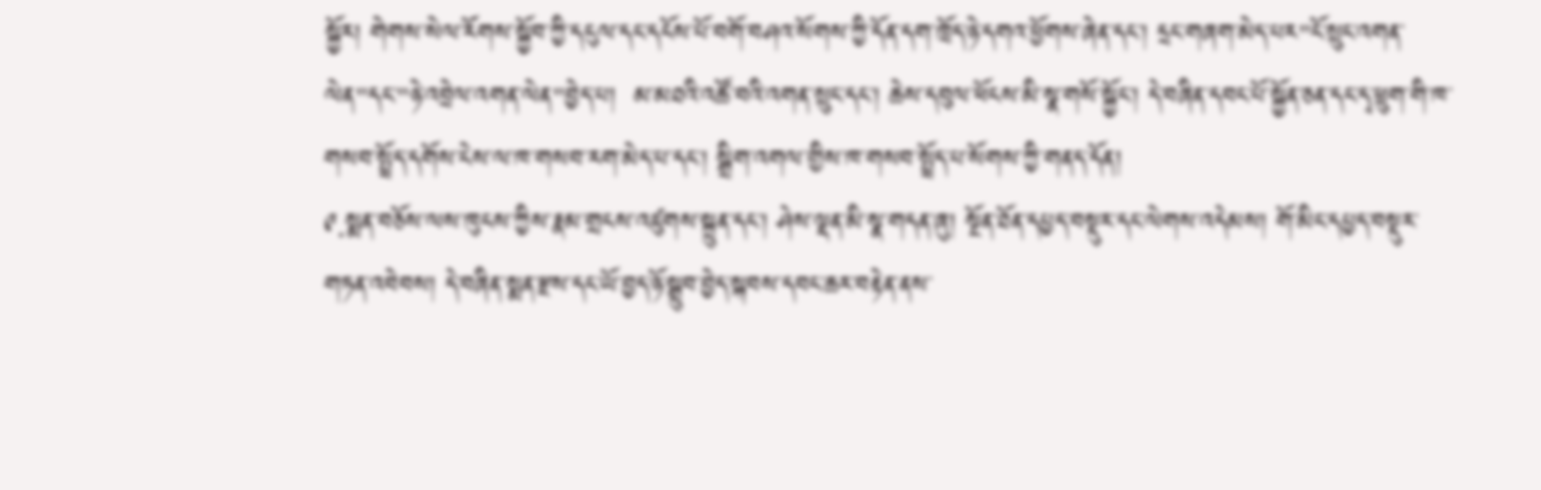སྐྱོར། གེགས་སེལ་རོགས་སྐྱོབ་ཀྱི་དངུལ་དང་དངོས་པོ་བགོ་བཤའ་སོགས་ཀྱི་དོན་དག་ཁྲོད་ཉེ་དགའ་ཕྱོགས་ཞེན་དང་། དྲང་གཞག་མེད་པར"ངོ་སྲུང་འགན་ལེན"དང་"ཉེ་འབྲེལ་འགན་ལེན"བྱེད་པ།  མ་མཐའི་འཚོ་བའི་འགན་སྲུང་དང་། ཆེས་དབུལ་ཕོངས་མི་སྣ་གསོ་སྐྱོང་། དེ་བཞིན་དབང་པོ་སྐྱོན་ཅན་དང་དྭ་ཕྲུག་གི་ཁ་གསབ་སྤྲོད་དགོས་ངེས་ལ་ཁ་གསབ་རག་མེད་པ་དང་། སྒྲིག་འགལ་གྱིས་ཁ་གསབ་སྤྲོད་པ་སོགས་ཀྱི་གནད་དོན།
༩.སྨན་བཅོས་ལས་ཁུངས་ཀྱིས་རྣམ་གྲངས་འཛུགས་སྐྲུན་དང་། ཤེས་ལྡན་མི་སྣ་གདན་ཞུ། སྔོན་ཐོན་དཔྱད་བསྡུར་དང་ལེགས་འདེམས། གོ་མིང་དཔྱད་བསྡུར་གཏན་འབེབས། དེ་བཞིན་སྨན་རྫས་དང་ཡོ་བྱད་ཉོ་སྒྲུབ་བྱེད་སྐབས་དབང་ཆར་བརྟེན་ནས་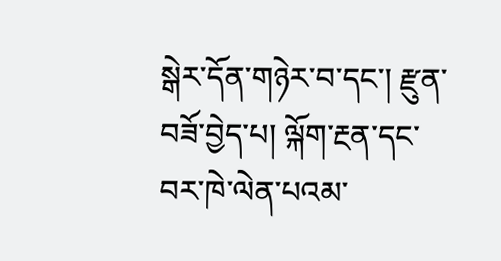སྒེར་དོན་གཉེར་བ་དང་། རྫུན་བཟོ་བྱེད་པ། ལྐོག་རྔན་དང་བར་ཁེ་ལེན་པའམ་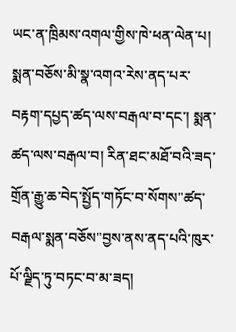ཡང་ན་ཁྲིམས་འགལ་གྱིས་ཁེ་ཕན་ལེན་པ། སྨན་བཅོས་མི་སྣ་འགའ་རེས་ནད་པར་བརྟག་དཔྱད་ཚད་ལས་བརྒལ་བ་དང་། སྨན་ཚད་ལས་བརྒལ་བ། རིན་ཐང་མཐོ་བའི་ཟད་གྲོན་རྒྱུ་ཆ་བེད་སྤྱོད་གཏོང་བ་སོགས"ཚད་བརྒལ་སྨན་བཅོས"བྱས་ནས་ནད་པའི་ཁུར་པོ་ལྗིད་ཏུ་བཏང་བ་མ་ཟད།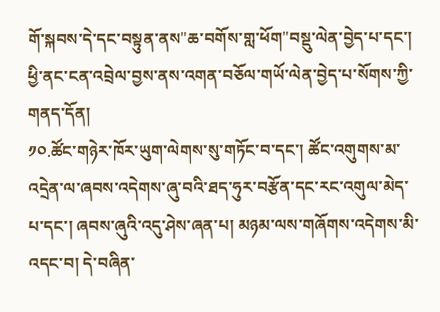གོ་སྐབས་དེ་དང་བསྟུན་ནས"ཆ་བགོས་གླ་ཕོག"བསྡུ་ལེན་བྱེད་པ་དང་། ཕྱི་ནང་ངན་འབྲེལ་བྱས་ནས་འགན་བཅོལ་གཡོ་ལེན་བྱེད་པ་སོགས་ཀྱི་གནད་དོན།
༡༠.ཚོང་གཉེར་ཁོར་ཡུག་ལེགས་སུ་གཏོང་བ་དང་། ཚོང་འགུགས་མ་འདྲེན་ལ་ཞབས་འདེགས་ཞུ་བའི་ཐད་ཧུར་བརྩོན་དང་རང་འགུལ་མེད་པ་དང་། ཞབས་ཞུའི་འདུ་ཤེས་ཞན་པ། མཉམ་ལས་གཞོགས་འདེགས་མི་འདང་བ། དེ་བཞིན་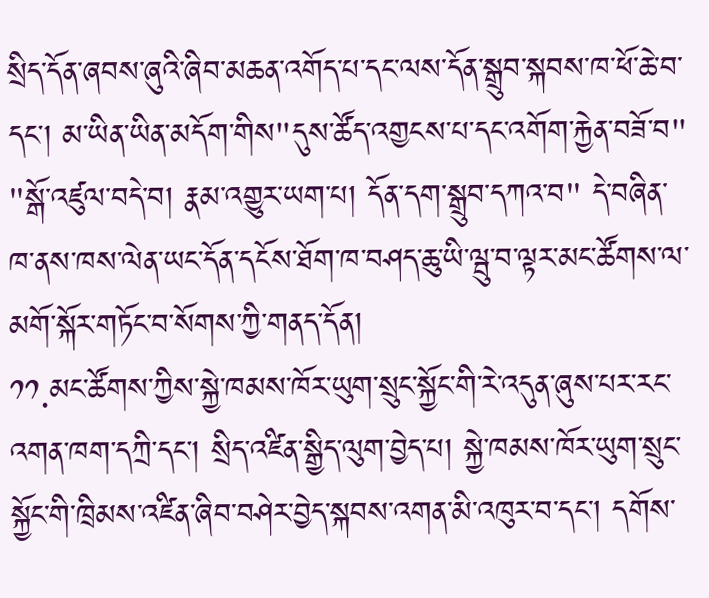སྲིད་དོན་ཞབས་ཞུའི་ཞིབ་མཆན་འགོད་པ་དང་ལས་དོན་སྒྲུབ་སྐབས་ཁ་ཕོ་ཆེ་བ་དང་། མ་ཡིན་ཡིན་མདོག་གིས"དུས་ཚོད་འགྱངས་པ་དང་འགོག་རྐྱེན་བཟོ་བ" "སྒོ་འཛུལ་བདེ་བ། རྣམ་འགྱུར་ཡག་པ། དོན་དག་སྒྲུབ་དཀའ་བ" དེ་བཞིན་ཁ་ནས་ཁས་ལེན་ཡང་དོན་དངོས་ཐོག་ཁ་བཤད་ཆུ་ཡི་ལྦུ་བ་ལྟར་མང་ཚོགས་ལ་མགོ་སྐོར་གཏོང་བ་སོགས་ཀྱི་གནད་དོན།
༡༡.མང་ཚོགས་ཀྱིས་སྐྱེ་ཁམས་ཁོར་ཡུག་སྲུང་སྐྱོང་གི་རེ་འདུན་ཞུས་པར་རང་འགན་ཁག་དཀྲི་དང་། སྲིད་འཛིན་སྒྱིད་ལུག་བྱེད་པ། སྐྱེ་ཁམས་ཁོར་ཡུག་སྲུང་སྐྱོང་གི་ཁྲིམས་འཛིན་ཞིབ་བཤེར་བྱེད་སྐབས་འགན་མི་འཁུར་བ་དང་། དགོས་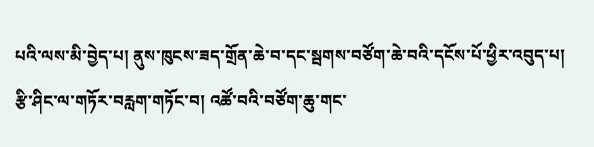པའི་ལས་མི་བྱེད་པ། ནུས་ཁུངས་ཟད་གྲོན་ཆེ་བ་དང་སྦགས་བཙོག་ཆེ་བའི་དངོས་པོ་ཕྱིར་འབུད་པ། རྩི་ཤིང་ལ་གཏོར་བརླག་གཏོང་བ། འཚོ་བའི་བཙོག་ཆུ་གང་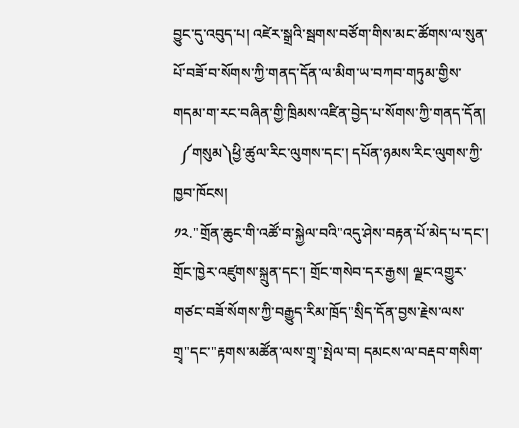བྱུང་དུ་འབུད་པ། འཛེར་སྒྲའི་སྦགས་བཙོག་གིས་མང་ཚོགས་ལ་སུན་པོ་བཟོ་བ་སོགས་ཀྱི་གནད་དོན་ལ་མིག་ཡ་བཀབ་གཏུམ་གྱིས་གདམ་ག་རང་བཞིན་གྱི་ཁྲིམས་འཛིན་བྱེད་པ་སོགས་ཀྱི་གནད་དོན།
  ༼གསུམ༽ཕྱི་ཚུལ་རིང་ལུགས་དང་། དཔོན་ཉམས་རིང་ལུགས་ཀྱི་ཁྱབ་ཁོངས།
༡༢."གྲོན་ཆུང་གི་འཚོ་བ་སྐྱེལ་བའི"འདུ་ཤེས་བརྟན་པོ་མེད་པ་དང་། གྲོང་ཁྱེར་འཛུགས་སྐྲུན་དང་། གྲོང་གསེབ་དར་རྒྱས། ལྗང་འགྱུར་གཙང་བཟོ་སོགས་ཀྱི་བརྒྱུད་རིམ་ཁྲོད"སྲིད་དོན་བྱས་རྗེས་ལས་གྲྭ"དང་"རྟགས་མཚོན་ལས་གྲྭ"སྤེལ་བ། དམངས་ལ་བརྡབ་གསིག་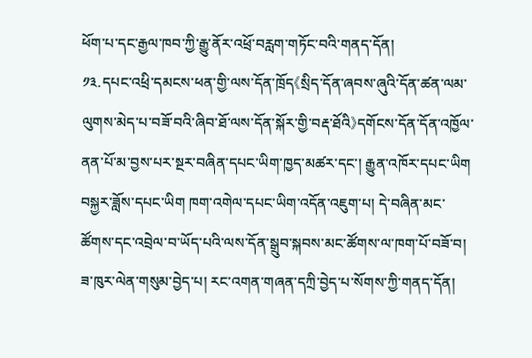ཕོག་པ་དང་རྒྱལ་ཁབ་ཀྱི་རྒྱུ་ནོར་འཕྲོ་བརླག་གཏོང་བའི་གནད་དོན།
༡༣.དཔང་འཕྲི་དམངས་ཕན་གྱི་ལས་དོན་ཁྲོད《སྲིད་དོན་ཞབས་ཞུའི་དོན་ཚན་ལམ་ལུགས་མེད་པ་བཟོ་བའི་ཞིབ་ཐོ་ལས་དོན་སྐོར་གྱི་བརྡ་ཐོའི》དགོངས་དོན་དོན་འཁྱོལ་ནན་པོ་མ་བྱས་པར་སྔར་བཞིན་དཔང་ཡིག་ཁྱད་མཚར་དང་། རྒྱུན་འཁོར་དཔང་ཡིག  བསྐྱར་ཟློས་དཔང་ཡིག ཁག་འགེལ་དཔང་ཡིག་འདོན་འཇུག་པ། དེ་བཞིན་མང་ཚོགས་དང་འབྲེལ་བ་ཡོད་པའི་ལས་དོན་སྒྲུབ་སྐབས་མང་ཚོགས་ལ་ཁག་པོ་བཟོ་བ། ཟ་ཁུར་ལེན་གསུམ་བྱེད་པ། རང་འགན་གཞན་དཀྲི་བྱེད་པ་སོགས་ཀྱི་གནད་དོན།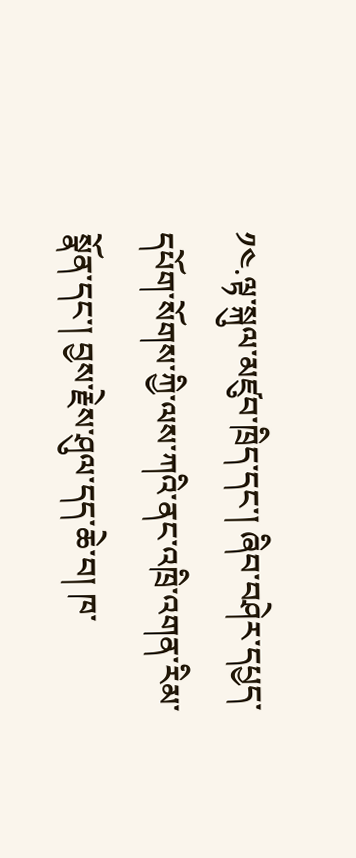༡༤.ལྟ་སྐུལ་མཛུབ་ཁྲིད་དང་། ཞིབ་བཤེར་དཔྱད་དཔོག་སོགས་ཀྱི་ལས་ཀའི་ནང་འཁྲི་འགན་རིམ་སྣོན་དང་། བྱས་རྗེས་ཤུལ་དད་ཆེ་བ། ཁ་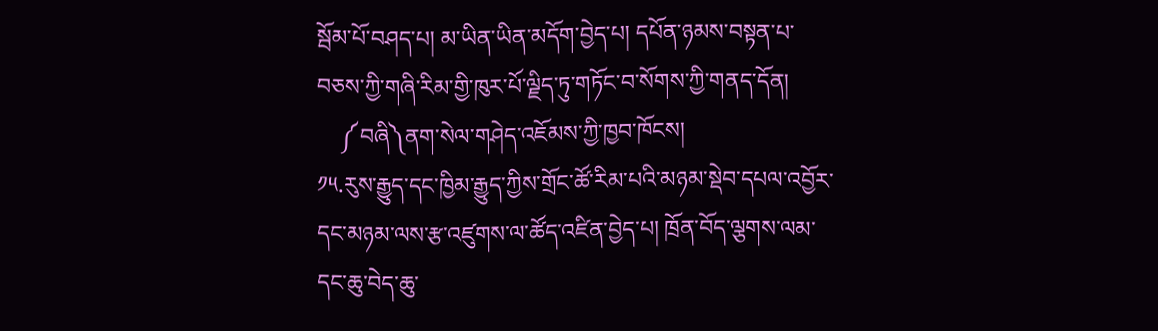སྦོམ་པོ་བཤད་པ། མ་ཡིན་ཡིན་མདོག་བྱེད་པ། དཔོན་ཉམས་བསྟན་པ་བཅས་ཀྱི་གཞི་རིམ་གྱི་ཁུར་པོ་ལྗིད་ཏུ་གཏོང་བ་སོགས་ཀྱི་གནད་དོན།
    ༼བཞི༽ནག་སེལ་གཤེད་འཇོམས་ཀྱི་ཁྱབ་ཁོངས།
༡༥.རུས་རྒྱུད་དང་ཁྱིམ་རྒྱུད་ཀྱིས་གྲོང་ཚོ་རིམ་པའི་མཉམ་སྡེབ་དཔལ་འབྱོར་དང་མཉམ་ལས་རྩ་འཛུགས་ལ་ཚོད་འཛིན་བྱེད་པ། ཁྲོན་བོད་ལྕགས་ལམ་དང་ཆུ་བེད་ཆུ་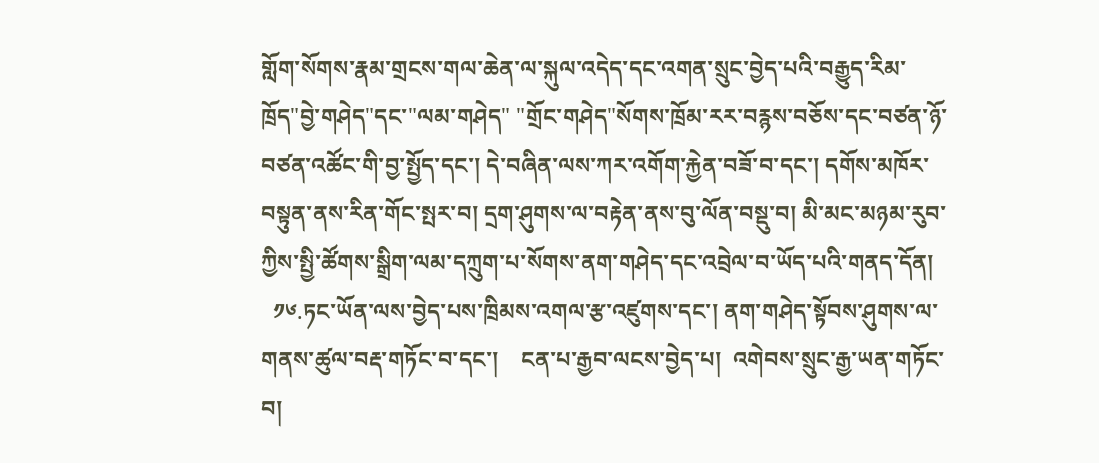གློག་སོགས་རྣམ་གྲངས་གལ་ཆེན་ལ་སྐུལ་འདེད་དང་འགན་སྲུང་བྱེད་པའི་བརྒྱུད་རིམ་ཁྲོད"བྱེ་གཤེད"དང་"ལམ་གཤེད" "གྲོང་གཤེད"སོགས་ཁྲོམ་རར་བརྙས་བཅོས་དང་བཙན་ཉོ་བཙན་འཚོང་གི་བྱ་སྤྱོད་དང་། དེ་བཞིན་ལས་ཀར་འགོག་རྐྱེན་བཟོ་བ་དང་། དགོས་མཁོར་བསྟུན་ནས་རིན་གོང་སྤར་བ། དྲག་ཤུགས་ལ་བརྟེན་ནས་བུ་ལོན་བསྡུ་བ། མི་མང་མཉམ་རུབ་ཀྱིས་སྤྱི་ཚོགས་སྒྲིག་ལམ་དཀྲུག་པ་སོགས་ནག་གཤེད་དང་འབྲེལ་བ་ཡོད་པའི་གནད་དོན།
  ༡༦.ཏང་ཡོན་ལས་བྱེད་པས་ཁྲིམས་འགལ་རྩ་འཛུགས་དང་། ནག་གཤེད་སྟོབས་ཤུགས་ལ་གནས་ཚུལ་བརྡ་གཏོང་བ་དང་།    ངན་པ་རྒྱབ་ལངས་བྱེད་པ།  འགེབས་སྲུང་རྒྱ་ཡན་གཏོང་བ།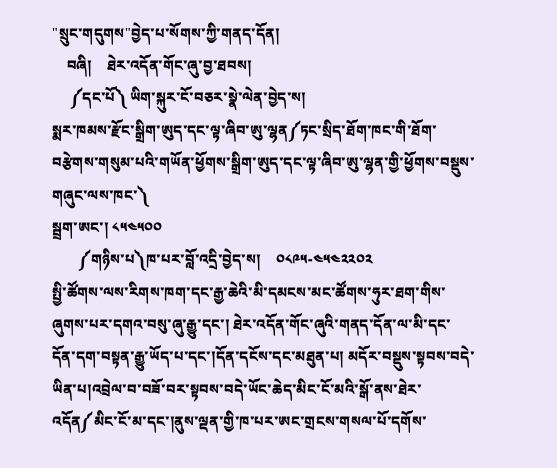"སྲུང་གདུགས"བྱེད་པ་སོགས་ཀྱི་གནད་དོན།
    བཞི།    ཐེར་འདོན་གོང་ཞུ་བྱ་ཐབས།
     ༼དང་པོ༽ ཡིག་སྐུར་ངོ་བཅར་སྣེ་ལེན་བྱེད་ས།
སྨར་ཁམས་རྫོང་སྒྲིག་ཨུད་དང་ལྟ་ཞིབ་ཨུ་ལྷན༼ཏང་སྲིད་ཐོག་ཁང་གི་ཐོག་བརྩེགས་གསུམ་པའི་གཡོན་ཕྱོགས་སྒྲིག་ཨུད་དང་ལྟ་ཞིབ་ཨུ་ལྷན་གྱི་ཕྱོགས་བསྡུས་གཞུང་ལས་ཁང་༽
སྦྲག་ཨང་། ༨༥༤༥༠༠
       ༼གཉིས་པ༽ཁ་པར་བློ་འདྲི་བྱེད་ས།    ༠༨༩༥-༤༥༤༢༢༠༢
སྤྱི་ཚོགས་ལས་རིགས་ཁག་དང་རྒྱ་ཆེའི་མི་དམངས་མང་ཚོགས་ཧུར་ཐག་གིས་ཞུགས་པར་དགའ་བསུ་ཞུ་རྒྱུ་དང་། ཐེར་འདོན་གོང་ཞུའི་གནད་དོན་ལ་མི་དང་དོན་དག་བསྟན་རྒྱུ་ཡོད་པ་དང་།དོན་དངོས་དང་མཐུན་པ། མདོར་བསྡུས་སྟབས་བདེ་ཡིན་པ།འབྲེལ་བ་བཟོ་བར་སྟབས་བདེ་ཡོང་ཆེད་མིང་ངོ་མའི་སྒོ་ནས་ཐེར་འདོན༼མིང་ངོ་མ་དང་།ནུས་ལྡན་གྱི་ཁ་པར་ཨང་གྲངས་གསལ་པོ་དགོས་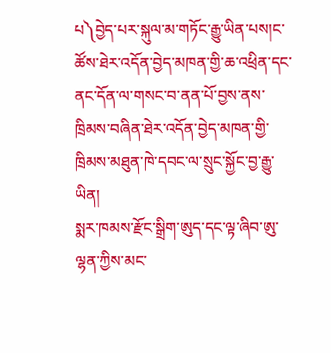པ༽བྱེད་པར་སྐུལ་མ་གཏོང་རྒྱུ་ཡིན་པས།ང་ཚོས་ཐེར་འདོན་བྱེད་མཁན་གྱི་ཆ་འཕྲིན་དང་ནང་དོན་ལ་གསང་བ་ནན་པོ་བྱས་ནས་ཁྲིམས་བཞིན་ཐེར་འདོན་བྱེད་མཁན་གྱི་ཁྲིམས་མཐུན་ཁེ་དབང་ལ་སྲུང་སྐྱོང་བྱ་རྒྱུ་ཡིན།
སྨར་ཁམས་རྫོང་སྒྲིག་ཨུད་དང་ལྟ་ཞིབ་ཨུ་ལྷན་ཀྱིས་མང་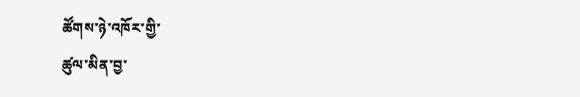ཚོགས་ཉེ་འཁོར་གྱི་
ཚུལ་མིན་བྱ་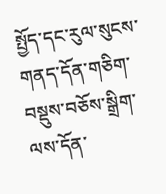སྤྱོད་དང་རུལ་སུངས་གནད་དོན་གཅིག་བསྡུས་བཅོས་སྒྲིག་
ལས་དོན་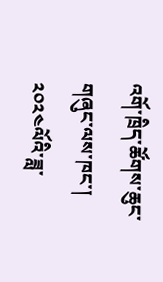འགོ་ཁྲིད་ཚོགས་ཆུང་གཞུང་ལས་ཁང་།
༢༠༢༤ལོའི་ཟླ་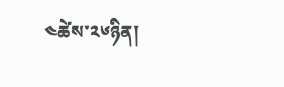༤ཚེས་༢༦ཉིན།